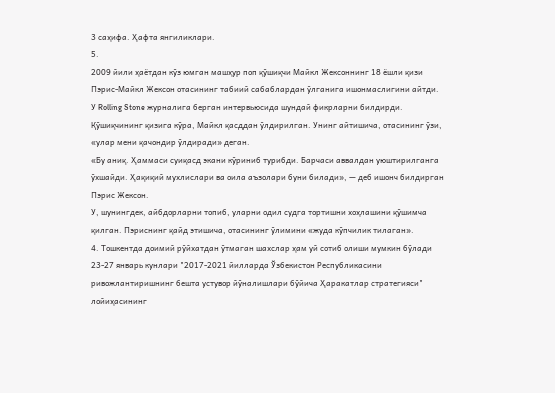3 саҳифа. Ҳафта янгиликлари.
5.
2009 йили ҳаётдан кўз юмган машҳур поп қўшиқчи Майкл Жексоннинг 18 ёшли қизи Пэрис-Майкл Жексон отасининг табиий сабаблардан ўлганига ишонмаслигини айтди. У Rolling Stone журналига берган интервьюсида шундай фикрларни билдирди.
Қўшиқчининг қизига кўра, Майкл қасддан ўлдирилган. Унинг айтишича, отасининг ўзи, «улар мени қачондир ўлдиради» деган.
«Бу аниқ. Ҳаммаси суиқасд экани кўриниб турибди. Барчаси аввалдан уюштирилганга ўхшайди. Ҳақиқий мухлислари ва оила аъзолари буни билади», — деб ишонч билдирган Пэрис Жексон.
У, шунингдек, айбдорларни топиб, уларни одил судга тортишни хоҳлашини қўшимча қилган. Пэриснинг қайд этишича, отасининг ўлимини «жуда кўпчилик тилаган».
4. Тошкентда доимий рўйхатдан ўтмаган шахслар ҳам уй сотиб олиши мумкин бўлади
23-27 январь кунлари "2017-2021 йилларда Ўзбекистон Республикасини ривожлантиришнинг бешта устувор йўналишлари бўйича Ҳаракатлар стратегияси" лойиҳасининг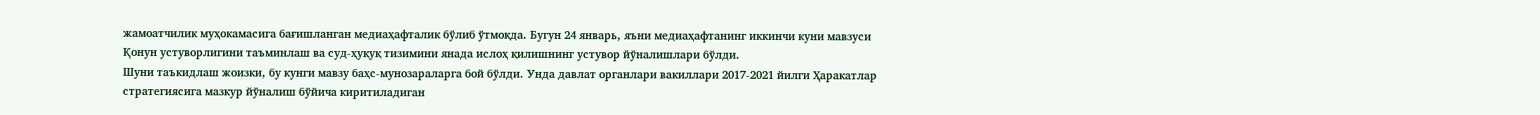жамоатчилик муҳокамасига бағишланган медиаҳафталик бўлиб ўтмоқда. Бугун 24 январь, яъни медиаҳафтанинг иккинчи куни мавзуси Қонун устуворлигини таъминлаш ва суд-ҳуқуқ тизимини янада ислоҳ қилишнинг устувор йўналишлари бўлди.
Шуни таъкидлаш жоизки, бу кунги мавзу баҳс-мунозараларга бой бўлди. Унда давлат органлари вакиллари 2017-2021 йилги Ҳаракатлар стратегиясига мазкур йўналиш бўйича киритиладиган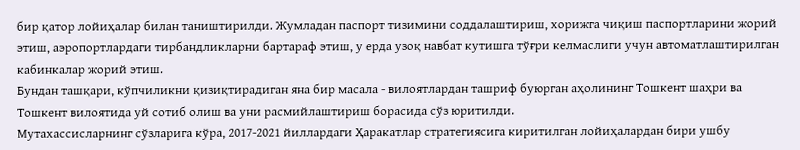бир қатор лойиҳалар билан таништирилди. Жумладан паспорт тизимини соддалаштириш, хорижга чиқиш паспортларини жорий этиш, аэропортлардаги тирбандликларни бартараф этиш, у ерда узоқ навбат кутишга тўғри келмаслиги учун автоматлаштирилган кабинкалар жорий этиш.
Бундан ташқари, кўпчиликни қизиқтирадиган яна бир масала - вилоятлардан ташриф буюрган аҳолининг Тошкент шаҳри ва Тошкент вилоятида уй сотиб олиш ва уни расмийлаштириш борасида сўз юритилди.
Мутахассисларнинг сўзларига кўра, 2017-2021 йиллардаги Ҳаракатлар стратегиясига киритилган лойиҳалардан бири ушбу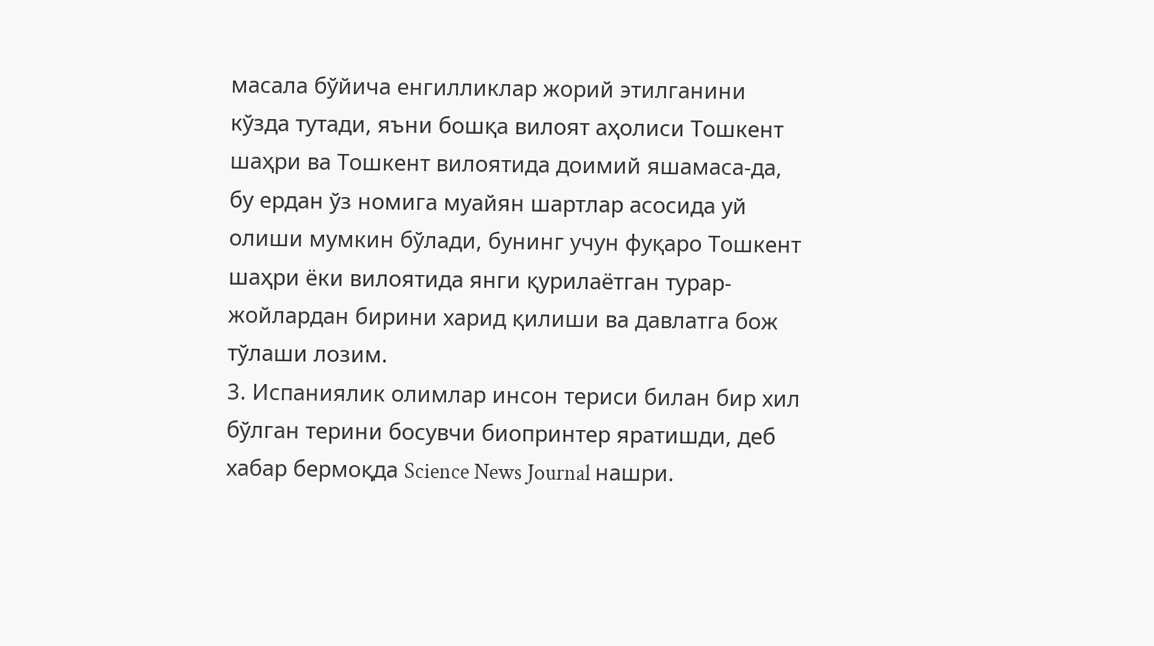масала бўйича енгилликлар жорий этилганини кўзда тутади, яъни бошқа вилоят аҳолиси Тошкент шаҳри ва Тошкент вилоятида доимий яшамаса-да, бу ердан ўз номига муайян шартлар асосида уй олиши мумкин бўлади, бунинг учун фуқаро Тошкент шаҳри ёки вилоятида янги қурилаётган турар-жойлардан бирини харид қилиши ва давлатга бож тўлаши лозим.
3. Испаниялик олимлар инсон териси билан бир хил бўлган терини босувчи биопринтер яратишди, деб хабар бермоқда Science News Journal нашри.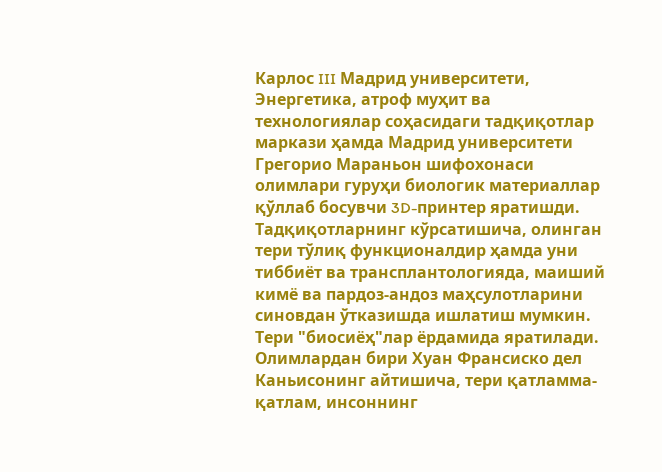Карлос III Мадрид университети, Энергетика, атроф муҳит ва технологиялар соҳасидаги тадқиқотлар маркази ҳамда Мадрид университети Грегорио Мараньон шифохонаси олимлари гуруҳи биологик материаллар қўллаб босувчи 3D-принтер яратишди. Тадқиқотларнинг кўрсатишича, олинган тери тўлиқ функционалдир ҳамда уни тиббиёт ва трансплантологияда, маиший кимё ва пардоз-андоз маҳсулотларини синовдан ўтказишда ишлатиш мумкин.
Тери "биосиёҳ"лар ёрдамида яратилади. Олимлардан бири Хуан Франсиско дел Каньисонинг айтишича, тери қатламма-қатлам, инсоннинг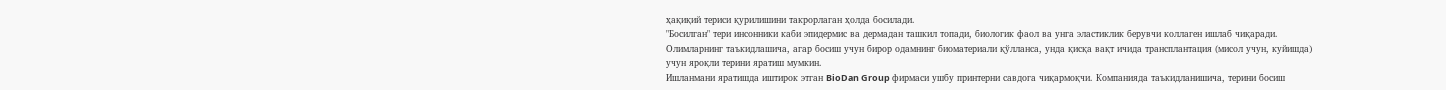ҳақиқий териси қурилишини такрорлаган ҳолда босилади.
"Босилган" тери инсонники каби эпидермис ва дермадан ташкил топади, биологик фаол ва унга эластиклик берувчи коллаген ишлаб чиқаради. Олимларнинг таъкидлашича, агар босиш учун бирор одамнинг биоматериали қўлланса, унда қисқа вақт ичида трансплантация (мисол учун, куйишда) учун яроқли терини яратиш мумкин.
Ишланмани яратишда иштирок этган BioDan Group фирмаси ушбу принтерни савдога чиқармоқчи. Компанияда таъкидланишича, терини босиш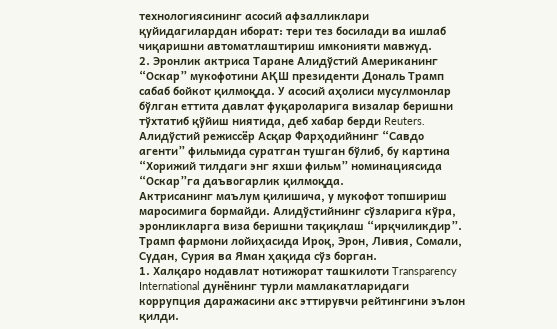технологиясининг асосий афзалликлари қуйидагилардан иборат: тери тез босилади ва ишлаб чиқаришни автоматлаштириш имконияти мавжуд.
2. Эронлик актриса Таране Алидўстий Американинг “Оскар” мукофотини АҚШ президенти Дональ Трамп сабаб бойкот қилмоқда. У асосий аҳолиси мусулмонлар бўлган еттита давлат фуқароларига визалар беришни тўхтатиб қўйиш ниятида, деб хабар берди Reuters.
Алидўстий режиссёр Асқар Фарҳодийнинг “Савдо агенти” фильмида суратган тушган бўлиб, бу картина “Хорижий тилдаги энг яхши фильм” номинациясида “Оскар”га даъвогарлик қилмоқда.
Актрисанинг маълум қилишича, у мукофот топшириш маросимига бормайди. Алидўстийнинг сўзларига кўра, эронликларга виза беришни тақиқлаш “ирқчиликдир”.
Трамп фармони лойиҳасида Ироқ, Эрон, Ливия, Сомали, Судан, Сурия ва Яман ҳақида сўз борган.
1. Халқаро нодавлат нотижорат ташкилоти Transparency International дунёнинг турли мамлакатларидаги коррупция даражасини акс эттирувчи рейтингини эълон қилди.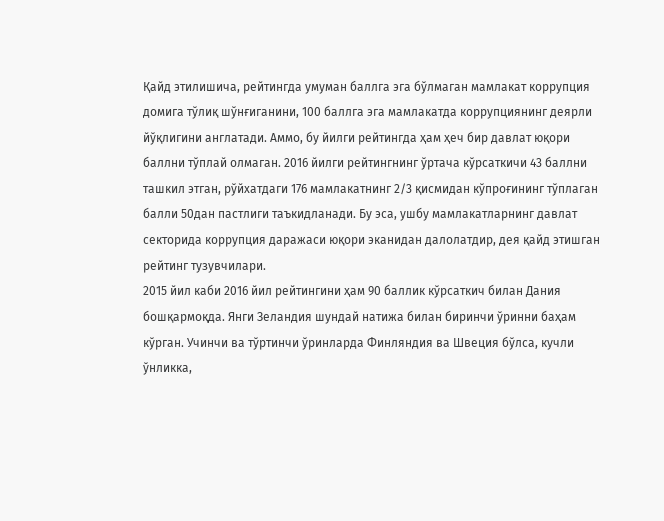Қайд этилишича, рейтингда умуман баллга эга бўлмаган мамлакат коррупция домига тўлиқ шўнғиганини, 100 баллга эга мамлакатда коррупциянинг деярли йўқлигини англатади. Аммо, бу йилги рейтингда ҳам ҳеч бир давлат юқори баллни тўплай олмаган. 2016 йилги рейтингнинг ўртача кўрсаткичи 43 баллни ташкил этган, рўйхатдаги 176 мамлакатнинг 2/3 қисмидан кўпроғининг тўплаган балли 50дан пастлиги таъкидланади. Бу эса, ушбу мамлакатларнинг давлат секторида коррупция даражаси юқори эканидан далолатдир, дея қайд этишган рейтинг тузувчилари.
2015 йил каби 2016 йил рейтингини ҳам 90 баллик кўрсаткич билан Дания бошқармоқда. Янги Зеландия шундай натижа билан биринчи ўринни баҳам кўрган. Учинчи ва тўртинчи ўринларда Финляндия ва Швеция бўлса, кучли ўнликка,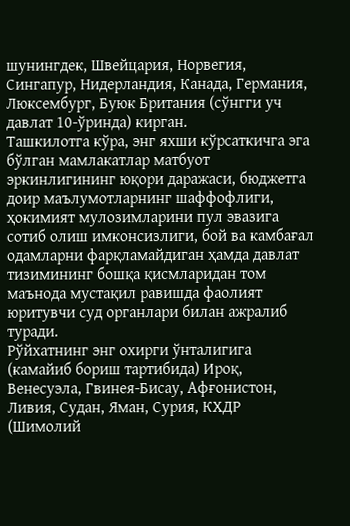шунингдек, Швейцария, Норвегия, Сингапур, Нидерландия, Канада, Германия, Люксембург, Буюк Британия (сўнгги уч давлат 10-ўринда) кирган.
Ташкилотга кўра, энг яхши кўрсаткичга эга бўлган мамлакатлар матбуот эркинлигининг юқори даражаси, бюджетга доир маълумотларнинг шаффофлиги, ҳокимият мулозимларини пул эвазига сотиб олиш имконсизлиги, бой ва камбағал одамларни фарқламайдиган ҳамда давлат тизимининг бошқа қисмларидан том маънода мустақил равишда фаолият юритувчи суд органлари билан ажралиб туради.
Рўйхатнинг энг охирги ўнталигига (камайиб бориш тартибида) Ироқ, Венесуэла, Гвинея-Бисау, Афғонистон, Ливия, Судан, Яман, Сурия, КХДР (Шимолий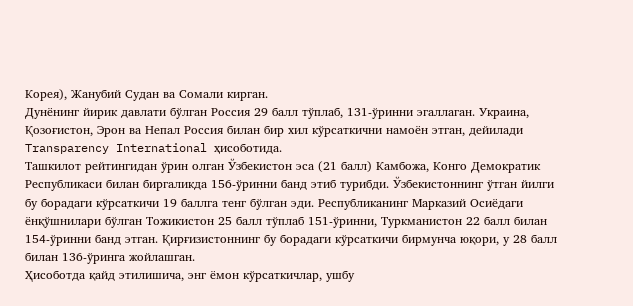Корея), Жанубий Судан ва Сомали кирган.
Дунёнинг йирик давлати бўлган Россия 29 балл тўплаб, 131-ўринни эгаллаган. Украина, Қозоғистон, Эрон ва Непал Россия билан бир хил кўрсаткични намоён этган, дейилади Transparency International ҳисоботида.
Ташкилот рейтингидан ўрин олган Ўзбекистон эса (21 балл) Камбожа, Конго Демократик Республикаси билан биргаликда 156-ўринни банд этиб турибди. Ўзбекистоннинг ўтган йилги бу борадаги кўрсаткичи 19 баллга тенг бўлган эди. Республиканинг Марказий Осиёдаги ёнқўшнилари бўлган Тожикистон 25 балл тўплаб 151-ўринни, Туркманистон 22 балл билан 154-ўринни банд этган. Қирғизистоннинг бу борадаги кўрсаткичи бирмунча юқори, у 28 балл билан 136-ўринга жойлашган.
Ҳисоботда қайд этилишича, энг ёмон кўрсаткичлар, ушбу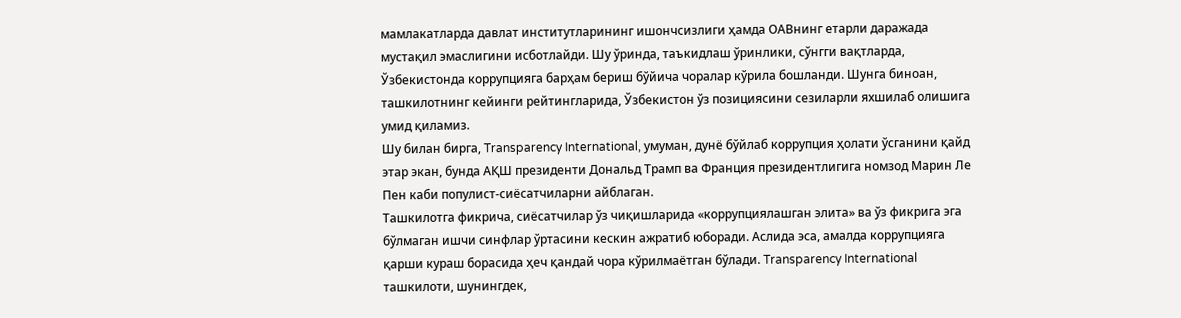мамлакатларда давлат институтларининг ишончсизлиги ҳамда ОАВнинг етарли даражада мустақил эмаслигини исботлайди. Шу ўринда, таъкидлаш ўринлики, сўнгги вақтларда, Ўзбекистонда коррупцияга барҳам бериш бўйича чоралар кўрила бошланди. Шунга биноан, ташкилотнинг кейинги рейтингларида, Ўзбекистон ўз позициясини сезиларли яхшилаб олишига умид қиламиз.
Шу билан бирга, Transparency International, умуман, дунё бўйлаб коррупция ҳолати ўсганини қайд этар экан, бунда АҚШ президенти Дональд Трамп ва Франция президентлигига номзод Марин Ле Пен каби популист-сиёсатчиларни айблаган.
Ташкилотга фикрича, сиёсатчилар ўз чиқишларида «коррупциялашган элита» ва ўз фикрига эга бўлмаган ишчи синфлар ўртасини кескин ажратиб юборади. Аслида эса, амалда коррупцияга қарши кураш борасида ҳеч қандай чора кўрилмаётган бўлади. Transparency International ташкилоти, шунингдек,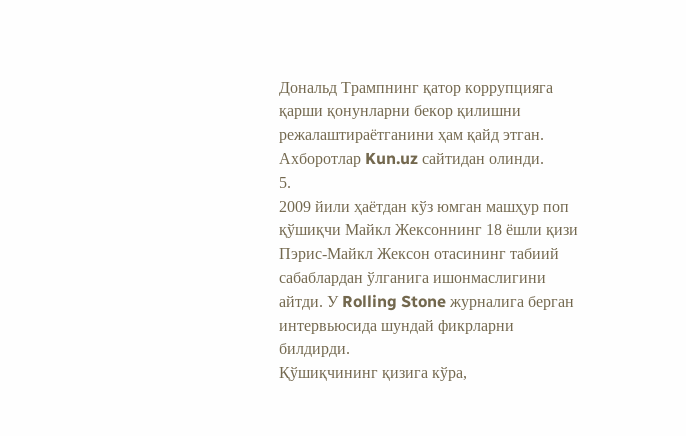Дональд Трампнинг қатор коррупцияга қарши қонунларни бекор қилишни режалаштираётганини ҳам қайд этган.
Ахборотлар Kun.uz сайтидан олинди.
5.
2009 йили ҳаётдан кўз юмган машҳур поп қўшиқчи Майкл Жексоннинг 18 ёшли қизи Пэрис-Майкл Жексон отасининг табиий сабаблардан ўлганига ишонмаслигини айтди. У Rolling Stone журналига берган интервьюсида шундай фикрларни билдирди.
Қўшиқчининг қизига кўра,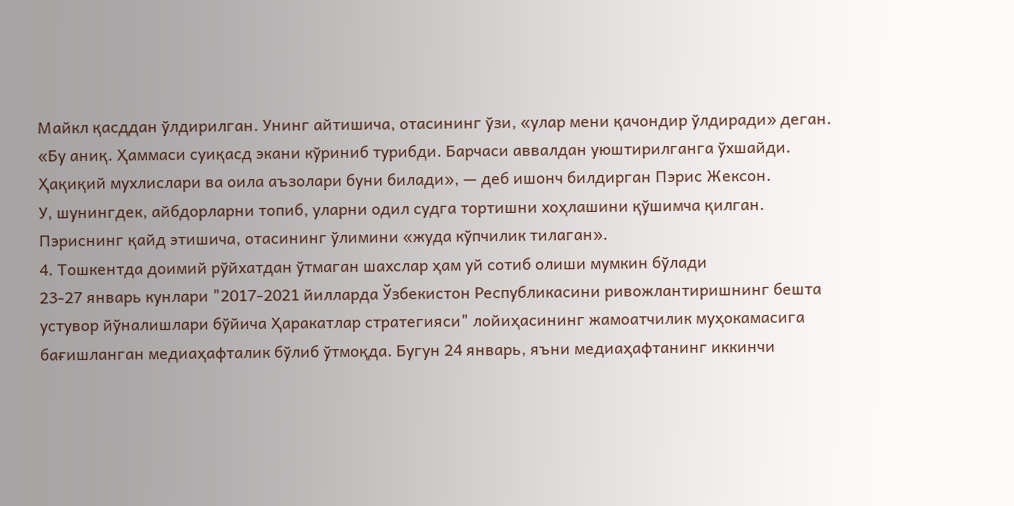Майкл қасддан ўлдирилган. Унинг айтишича, отасининг ўзи, «улар мени қачондир ўлдиради» деган.
«Бу аниқ. Ҳаммаси суиқасд экани кўриниб турибди. Барчаси аввалдан уюштирилганга ўхшайди. Ҳақиқий мухлислари ва оила аъзолари буни билади», — деб ишонч билдирган Пэрис Жексон.
У, шунингдек, айбдорларни топиб, уларни одил судга тортишни хоҳлашини қўшимча қилган. Пэриснинг қайд этишича, отасининг ўлимини «жуда кўпчилик тилаган».
4. Тошкентда доимий рўйхатдан ўтмаган шахслар ҳам уй сотиб олиши мумкин бўлади
23-27 январь кунлари "2017-2021 йилларда Ўзбекистон Республикасини ривожлантиришнинг бешта устувор йўналишлари бўйича Ҳаракатлар стратегияси" лойиҳасининг жамоатчилик муҳокамасига бағишланган медиаҳафталик бўлиб ўтмоқда. Бугун 24 январь, яъни медиаҳафтанинг иккинчи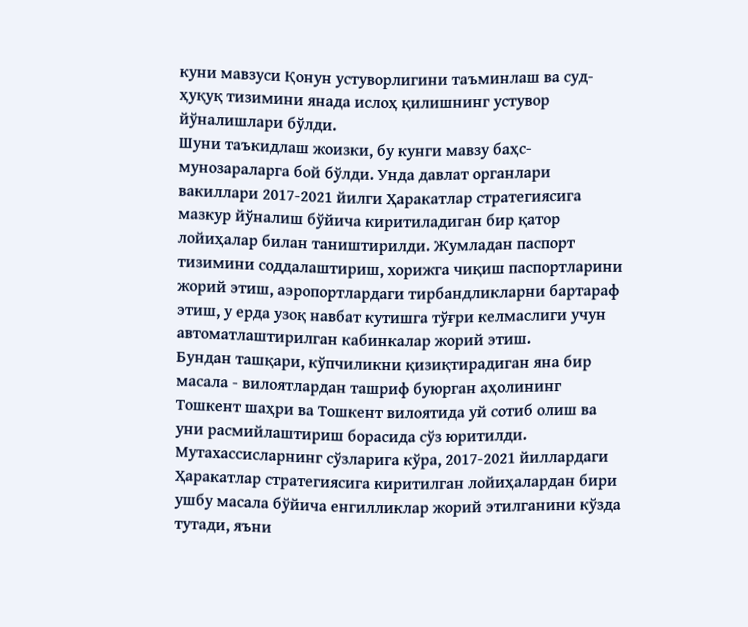куни мавзуси Қонун устуворлигини таъминлаш ва суд-ҳуқуқ тизимини янада ислоҳ қилишнинг устувор йўналишлари бўлди.
Шуни таъкидлаш жоизки, бу кунги мавзу баҳс-мунозараларга бой бўлди. Унда давлат органлари вакиллари 2017-2021 йилги Ҳаракатлар стратегиясига мазкур йўналиш бўйича киритиладиган бир қатор лойиҳалар билан таништирилди. Жумладан паспорт тизимини соддалаштириш, хорижга чиқиш паспортларини жорий этиш, аэропортлардаги тирбандликларни бартараф этиш, у ерда узоқ навбат кутишга тўғри келмаслиги учун автоматлаштирилган кабинкалар жорий этиш.
Бундан ташқари, кўпчиликни қизиқтирадиган яна бир масала - вилоятлардан ташриф буюрган аҳолининг Тошкент шаҳри ва Тошкент вилоятида уй сотиб олиш ва уни расмийлаштириш борасида сўз юритилди.
Мутахассисларнинг сўзларига кўра, 2017-2021 йиллардаги Ҳаракатлар стратегиясига киритилган лойиҳалардан бири ушбу масала бўйича енгилликлар жорий этилганини кўзда тутади, яъни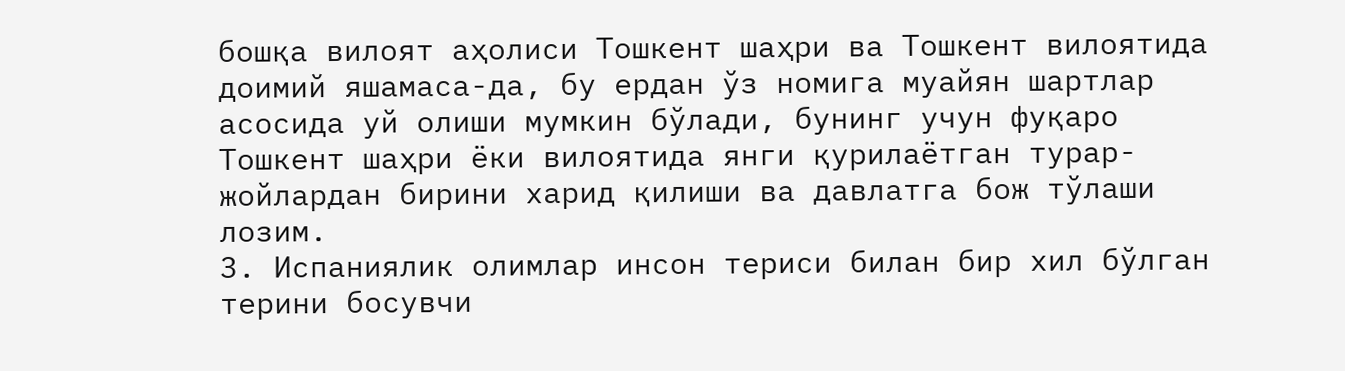бошқа вилоят аҳолиси Тошкент шаҳри ва Тошкент вилоятида доимий яшамаса-да, бу ердан ўз номига муайян шартлар асосида уй олиши мумкин бўлади, бунинг учун фуқаро Тошкент шаҳри ёки вилоятида янги қурилаётган турар-жойлардан бирини харид қилиши ва давлатга бож тўлаши лозим.
3. Испаниялик олимлар инсон териси билан бир хил бўлган терини босувчи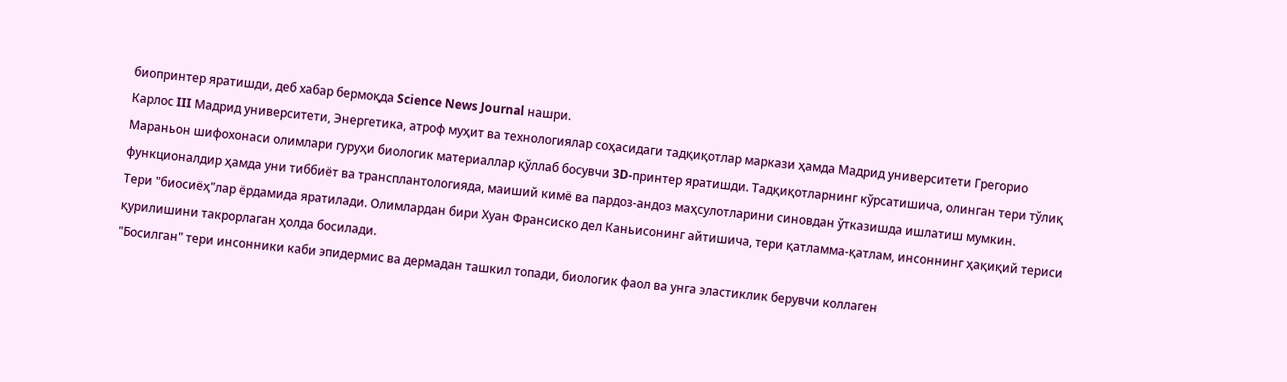биопринтер яратишди, деб хабар бермоқда Science News Journal нашри.
Карлос III Мадрид университети, Энергетика, атроф муҳит ва технологиялар соҳасидаги тадқиқотлар маркази ҳамда Мадрид университети Грегорио Мараньон шифохонаси олимлари гуруҳи биологик материаллар қўллаб босувчи 3D-принтер яратишди. Тадқиқотларнинг кўрсатишича, олинган тери тўлиқ функционалдир ҳамда уни тиббиёт ва трансплантологияда, маиший кимё ва пардоз-андоз маҳсулотларини синовдан ўтказишда ишлатиш мумкин.
Тери "биосиёҳ"лар ёрдамида яратилади. Олимлардан бири Хуан Франсиско дел Каньисонинг айтишича, тери қатламма-қатлам, инсоннинг ҳақиқий териси қурилишини такрорлаган ҳолда босилади.
"Босилган" тери инсонники каби эпидермис ва дермадан ташкил топади, биологик фаол ва унга эластиклик берувчи коллаген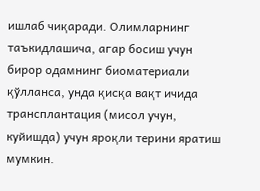ишлаб чиқаради. Олимларнинг таъкидлашича, агар босиш учун бирор одамнинг биоматериали қўлланса, унда қисқа вақт ичида трансплантация (мисол учун, куйишда) учун яроқли терини яратиш мумкин.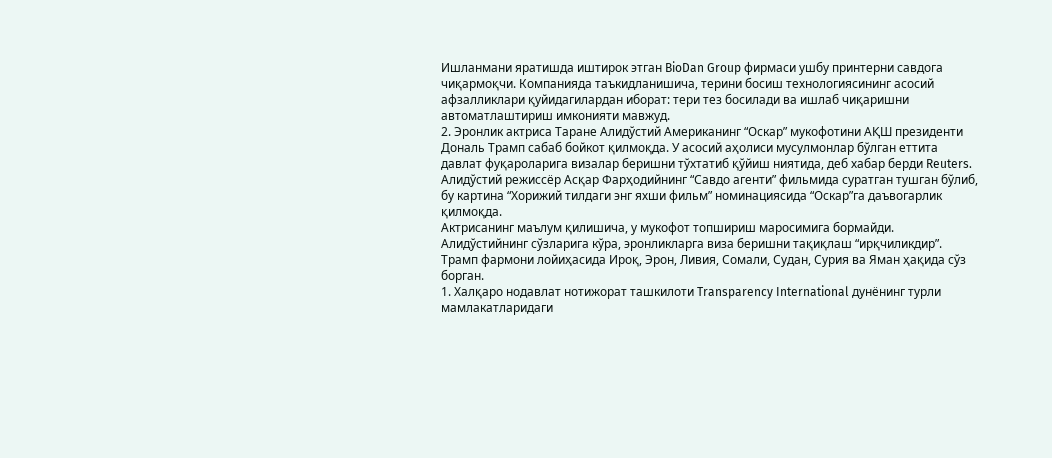Ишланмани яратишда иштирок этган BioDan Group фирмаси ушбу принтерни савдога чиқармоқчи. Компанияда таъкидланишича, терини босиш технологиясининг асосий афзалликлари қуйидагилардан иборат: тери тез босилади ва ишлаб чиқаришни автоматлаштириш имконияти мавжуд.
2. Эронлик актриса Таране Алидўстий Американинг “Оскар” мукофотини АҚШ президенти Дональ Трамп сабаб бойкот қилмоқда. У асосий аҳолиси мусулмонлар бўлган еттита давлат фуқароларига визалар беришни тўхтатиб қўйиш ниятида, деб хабар берди Reuters.
Алидўстий режиссёр Асқар Фарҳодийнинг “Савдо агенти” фильмида суратган тушган бўлиб, бу картина “Хорижий тилдаги энг яхши фильм” номинациясида “Оскар”га даъвогарлик қилмоқда.
Актрисанинг маълум қилишича, у мукофот топшириш маросимига бормайди. Алидўстийнинг сўзларига кўра, эронликларга виза беришни тақиқлаш “ирқчиликдир”.
Трамп фармони лойиҳасида Ироқ, Эрон, Ливия, Сомали, Судан, Сурия ва Яман ҳақида сўз борган.
1. Халқаро нодавлат нотижорат ташкилоти Transparency International дунёнинг турли мамлакатларидаги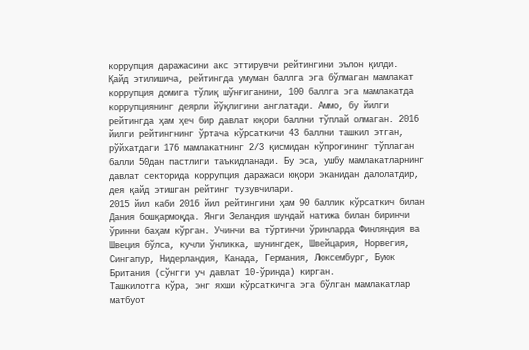коррупция даражасини акс эттирувчи рейтингини эълон қилди.
Қайд этилишича, рейтингда умуман баллга эга бўлмаган мамлакат коррупция домига тўлиқ шўнғиганини, 100 баллга эга мамлакатда коррупциянинг деярли йўқлигини англатади. Аммо, бу йилги рейтингда ҳам ҳеч бир давлат юқори баллни тўплай олмаган. 2016 йилги рейтингнинг ўртача кўрсаткичи 43 баллни ташкил этган, рўйхатдаги 176 мамлакатнинг 2/3 қисмидан кўпроғининг тўплаган балли 50дан пастлиги таъкидланади. Бу эса, ушбу мамлакатларнинг давлат секторида коррупция даражаси юқори эканидан далолатдир, дея қайд этишган рейтинг тузувчилари.
2015 йил каби 2016 йил рейтингини ҳам 90 баллик кўрсаткич билан Дания бошқармоқда. Янги Зеландия шундай натижа билан биринчи ўринни баҳам кўрган. Учинчи ва тўртинчи ўринларда Финляндия ва Швеция бўлса, кучли ўнликка, шунингдек, Швейцария, Норвегия, Сингапур, Нидерландия, Канада, Германия, Люксембург, Буюк Британия (сўнгги уч давлат 10-ўринда) кирган.
Ташкилотга кўра, энг яхши кўрсаткичга эга бўлган мамлакатлар матбуот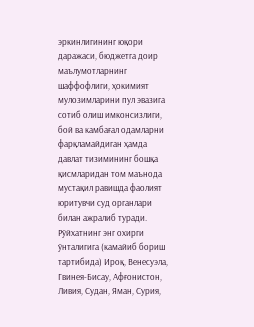эркинлигининг юқори даражаси, бюджетга доир маълумотларнинг шаффофлиги, ҳокимият мулозимларини пул эвазига сотиб олиш имконсизлиги, бой ва камбағал одамларни фарқламайдиган ҳамда давлат тизимининг бошқа қисмларидан том маънода мустақил равишда фаолият юритувчи суд органлари билан ажралиб туради.
Рўйхатнинг энг охирги ўнталигига (камайиб бориш тартибида) Ироқ, Венесуэла, Гвинея-Бисау, Афғонистон, Ливия, Судан, Яман, Сурия,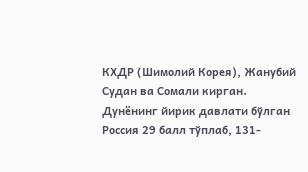КХДР (Шимолий Корея), Жанубий Судан ва Сомали кирган.
Дунёнинг йирик давлати бўлган Россия 29 балл тўплаб, 131-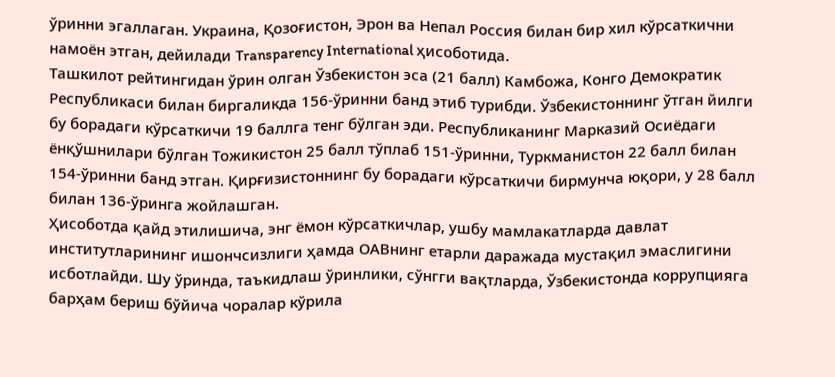ўринни эгаллаган. Украина, Қозоғистон, Эрон ва Непал Россия билан бир хил кўрсаткични намоён этган, дейилади Transparency International ҳисоботида.
Ташкилот рейтингидан ўрин олган Ўзбекистон эса (21 балл) Камбожа, Конго Демократик Республикаси билан биргаликда 156-ўринни банд этиб турибди. Ўзбекистоннинг ўтган йилги бу борадаги кўрсаткичи 19 баллга тенг бўлган эди. Республиканинг Марказий Осиёдаги ёнқўшнилари бўлган Тожикистон 25 балл тўплаб 151-ўринни, Туркманистон 22 балл билан 154-ўринни банд этган. Қирғизистоннинг бу борадаги кўрсаткичи бирмунча юқори, у 28 балл билан 136-ўринга жойлашган.
Ҳисоботда қайд этилишича, энг ёмон кўрсаткичлар, ушбу мамлакатларда давлат институтларининг ишончсизлиги ҳамда ОАВнинг етарли даражада мустақил эмаслигини исботлайди. Шу ўринда, таъкидлаш ўринлики, сўнгги вақтларда, Ўзбекистонда коррупцияга барҳам бериш бўйича чоралар кўрила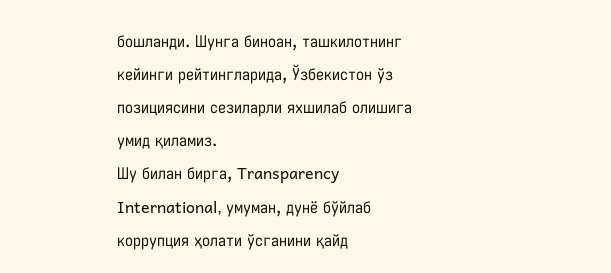бошланди. Шунга биноан, ташкилотнинг кейинги рейтингларида, Ўзбекистон ўз позициясини сезиларли яхшилаб олишига умид қиламиз.
Шу билан бирга, Transparency International, умуман, дунё бўйлаб коррупция ҳолати ўсганини қайд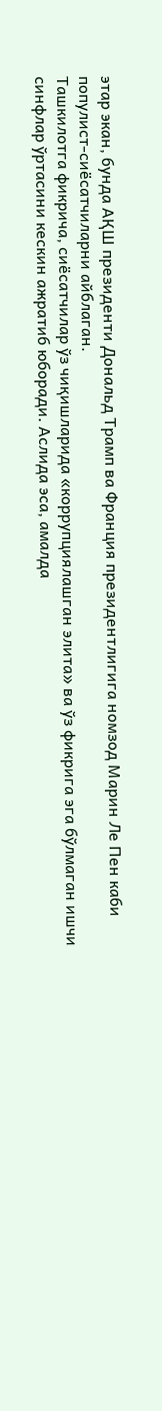этар экан, бунда АҚШ президенти Дональд Трамп ва Франция президентлигига номзод Марин Ле Пен каби популист-сиёсатчиларни айблаган.
Ташкилотга фикрича, сиёсатчилар ўз чиқишларида «коррупциялашган элита» ва ўз фикрига эга бўлмаган ишчи синфлар ўртасини кескин ажратиб юборади. Аслида эса, амалда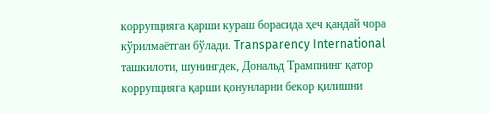коррупцияга қарши кураш борасида ҳеч қандай чора кўрилмаётган бўлади. Transparency International ташкилоти, шунингдек, Дональд Трампнинг қатор коррупцияга қарши қонунларни бекор қилишни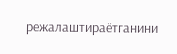режалаштираётганини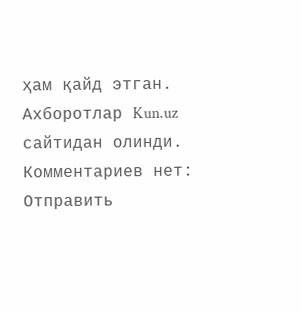ҳам қайд этган.
Ахборотлар Kun.uz сайтидан олинди.
Комментариев нет:
Отправить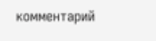комментарий